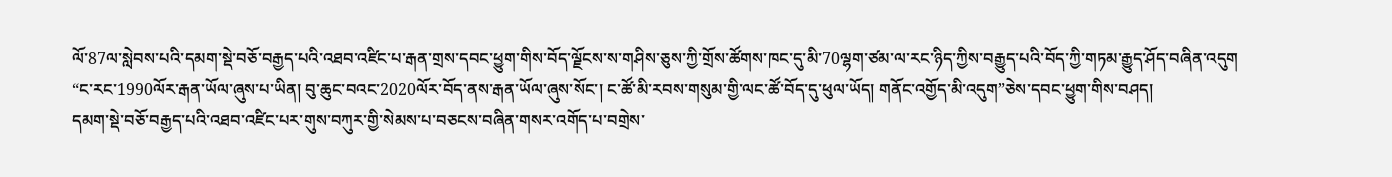ལོ་87ལ་སླེབས་པའི་དམག་སྡེ་བཅོ་བརྒྱད་པའི་འཐབ་འཛིང་པ་རྒན་གྲས་དབང་ཕྱུག་གིས་བོད་ལྗོངས་ས་གཤིས་ཅུས་ཀྱི་གྲོས་ཚོགས་ཁང་དུ་མི་70ལྷག་ཙམ་ལ་རང་ཉིད་ཀྱིས་བརྒྱུད་པའི་བོད་ཀྱི་གཏམ་རྒྱུད་ཤོད་བཞིན་འདུག
“ང་རང་1990ལོར་རྒན་ཡོལ་ཞུས་པ་ཡིན། བུ་ཆུང་བའང་2020ལོར་བོད་ནས་རྒན་ཡོལ་ཞུས་སོང་། ང་ཚོ་མི་རབས་གསུམ་གྱི་ལང་ཚོ་བོད་དུ་ཕུལ་ཡོད། གནོང་འགྱོད་མི་འདུག”ཅེས་དབང་ཕྱུག་གིས་བཤད།
དམག་སྡེ་བཅོ་བརྒྱད་པའི་འཐབ་འཛིང་པར་གུས་བཀུར་གྱི་སེམས་པ་བཅངས་བཞིན་གསར་འགོད་པ་བགྲེས་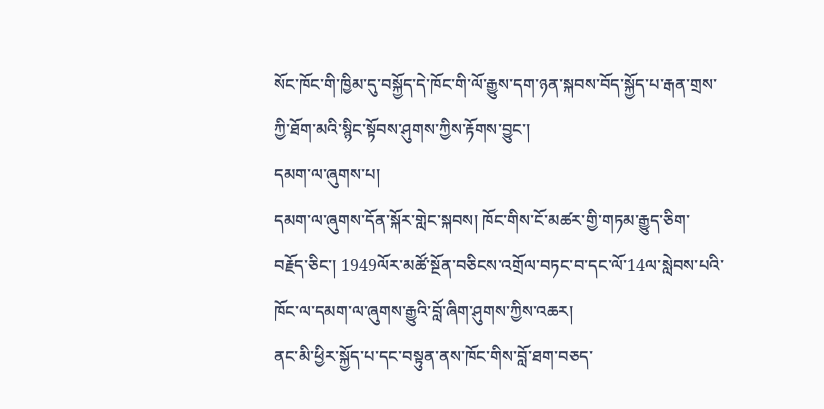སོང་ཁོང་གི་ཁྱིམ་དུ་བསྐྱོད་དེ་ཁོང་གི་ལོ་རྒྱུས་དག་ཉན་སྐབས་བོད་སྐྱོད་པ་རྒན་གྲས་ཀྱི་ཐོག་མའི་སྙིང་སྟོབས་ཤུགས་ཀྱིས་རྟོགས་བྱུང་།
དམག་ལ་ཞུགས་པ།
དམག་ལ་ཞུགས་དོན་སྐོར་གླེང་སྐབས། ཁོང་གིས་ངོ་མཚར་གྱི་གཏམ་རྒྱུད་ཅིག་བརྗོད་ཅིང་། 1949ལོར་མཚོ་སྔོན་བཅིངས་འགྲོལ་བཏང་བ་དང་ལོ་14ལ་སླེབས་པའི་ཁོང་ལ་དམག་ལ་ཞུགས་རྒྱུའི་བློ་ཞིག་ཤུགས་ཀྱིས་འཆར།
ནང་མི་ཕྱིར་སྐྱོད་པ་དང་བསྟུན་ནས་ཁོང་གིས་བློ་ཐག་བཅད་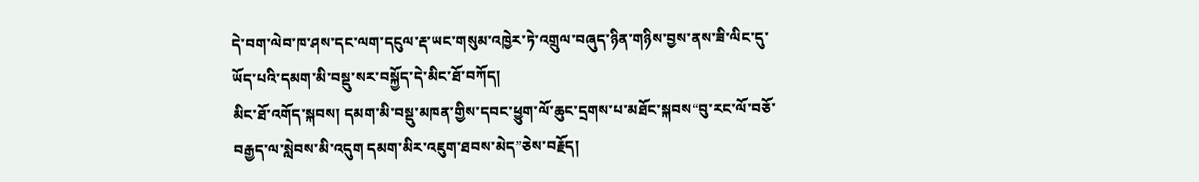དེ་བག་ལེབ་ཁ་ཤས་དང་ལག་དངུལ་རྡ་ཡང་གསུམ་འཁྱེར་ཏེ་འགྲུལ་བཞུད་ཉིན་གཉིས་བྱས་ནས་ཟི་ལིང་དུ་ཡོད་པའི་དམག་མི་བསྡུ་སར་བསྐྱོད་དེ་མིང་ཐོ་བཀོད།
མིང་ཐོ་འགོད་སྐབས། དམག་མི་བསྡུ་མཁན་གྱིས་དབང་ཕྱུག་ལོ་ཆུང་དྲགས་པ་མཐོང་སྐབས“བུ་རང་ལོ་བཅོ་བརྒྱད་ལ་སླེབས་མི་འདུག དམག་མིར་འཇུག་ཐབས་མེད”ཅེས་བརྗོད།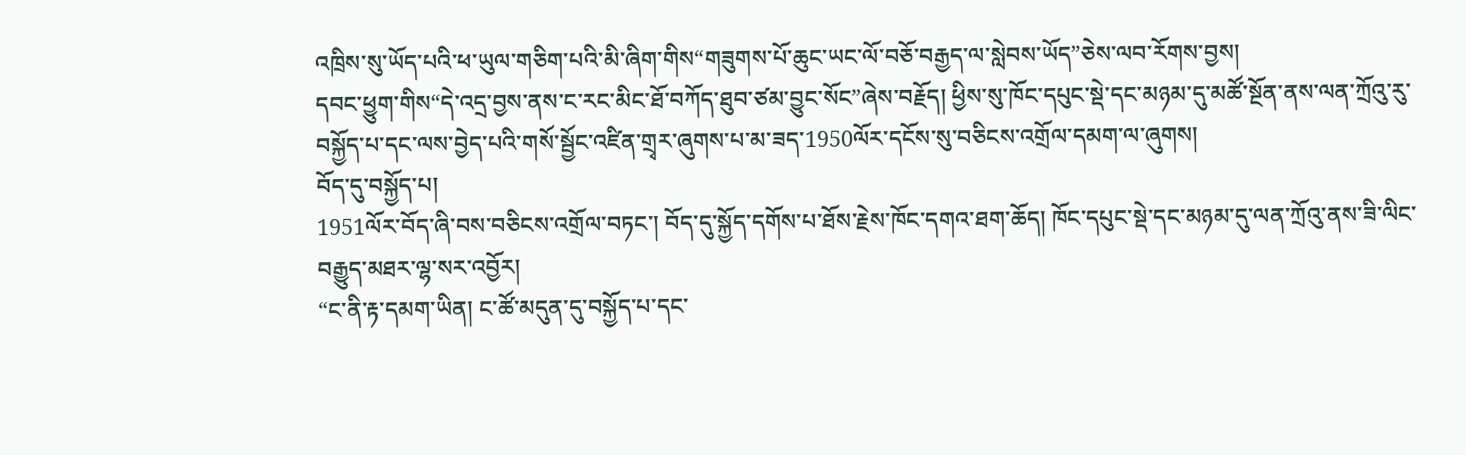འཁྲིས་སུ་ཡོད་པའི་ཕ་ཡུལ་གཅིག་པའི་མི་ཞིག་གིས“གཟུགས་པོ་ཆུང་ཡང་ལོ་བཅོ་བརྒྱད་ལ་སླེབས་ཡོད”ཅེས་ལབ་རོགས་བྱས།
དབང་ཕྱུག་གིས“དེ་འདྲ་བྱས་ནས་ང་རང་མིང་ཐོ་བཀོད་ཐུབ་ཙམ་བྱུང་སོང”ཞེས་བརྗོད། ཕྱིས་སུ་ཁོང་དཔུང་སྡེ་དང་མཉམ་དུ་མཚོ་སྔོན་ནས་ལན་ཀྲོའུ་རུ་བསྐྱོད་པ་དང་ལས་བྱེད་པའི་གསོ་སྦྱོང་འཛིན་གྲྭར་ཞུགས་པ་མ་ཟད་1950ལོར་དངོས་སུ་བཅིངས་འགྲོལ་དམག་ལ་ཞུགས།
བོད་དུ་བསྐྱོད་པ།
1951ལོར་བོད་ཞི་བས་བཅིངས་འགྲོལ་བཏང་། བོད་དུ་སྐྱོད་དགོས་པ་ཐོས་རྗེས་ཁོང་དགའ་ཐག་ཆོད། ཁོང་དཔུང་སྡེ་དང་མཉམ་དུ་ལན་ཀྲོའུ་ནས་ཟི་ལིང་བརྒྱུད་མཐར་ལྷ་སར་འབྱོར།
“ང་ནི་རྟ་དམག་ཡིན། ང་ཚོ་མདུན་དུ་བསྐྱོད་པ་དང་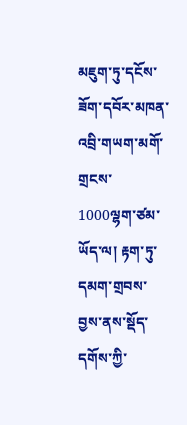མཇུག་ཏུ་དངོས་ཟོག་དབོར་མཁན་འབྲི་གཡག་མགོ་གྲངས་1000ལྷག་ཙམ་ཡོད་ལ། རྟག་ཏུ་དམག་གྲབས་བྱས་ནས་སྡོད་དགོས་ཀྱི་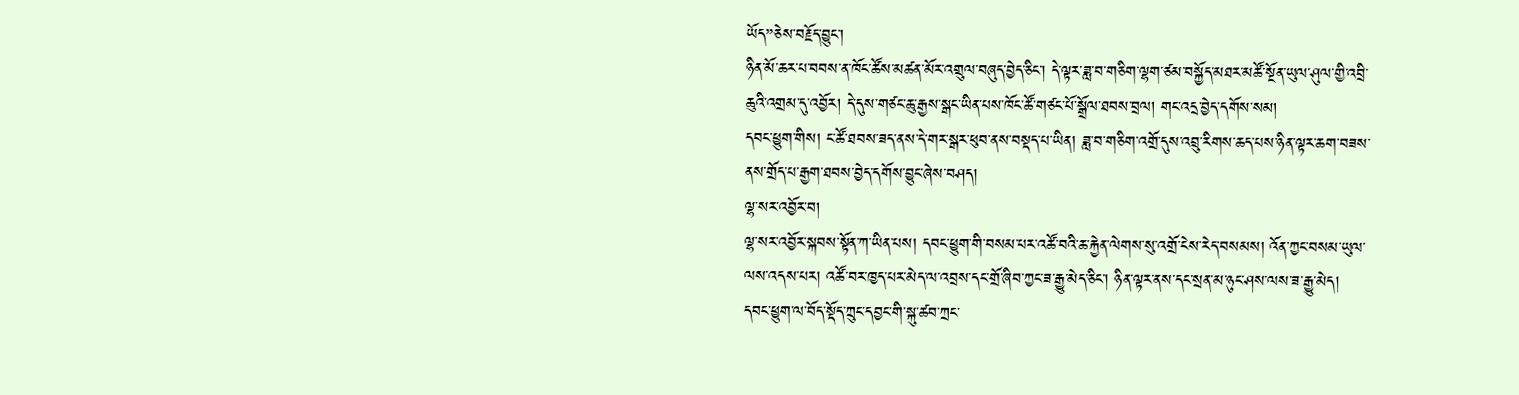ཡོད”ཅེས་བརྗོད་བྱུང་།
ཉིན་མོ་ཆར་པ་བབས་ན་ཁོང་ཚོས་མཚན་མོར་འགྲུལ་བཞུད་བྱེད་ཅིང་། དེ་ལྟར་ཟླ་བ་གཅིག་ལྷག་ཙམ་བསྐྱོད་མཐར་མཚོ་སྔོན་ཡུལ་ཤུལ་གྱི་འབྲི་ཆུའི་འགྲམ་དུ་འབྱོར། དེ་དུས་གཙང་ཆུ་རྒྱས་སྒང་ཡིན་པས་ཁོང་ཚོ་གཙང་པོ་སྒྲོལ་ཐབས་བྲལ། གང་འདྲ་བྱེད་དགོས་སམ།
དབང་ཕྱུག་གིས། ང་ཚོ་ཐབས་ཟད་ནས་དེ་གར་སྒར་ཕུབ་ནས་བསྡད་པ་ཡིན། ཟླ་བ་གཅིག་འགྲོ་དུས་འབྲུ་རིགས་ཆད་པས་ཉིན་ལྟར་ཆག་བཟས་ནས་གྲོད་པ་རྒྱག་ཐབས་བྱེད་དགོས་བྱུང་ཞེས་བཤད།
ལྷ་སར་འབྱོར་བ།
ལྷ་སར་འབྱོར་སྐབས་སྟོན་ཀ་ཡིན་པས། དབང་ཕྱུག་གི་བསམ་པར་འཚོ་བའི་ཆ་རྐྱེན་ལེགས་སུ་འགྲོ་ངེས་རེད་བསམས། འོན་ཀྱང་བསམ་ཡུལ་ལས་འདས་པར། འཚོ་བར་ཁྱད་པར་མེད་ལ་འབྲས་དང་གྲོ་ཞིབ་ཀྱང་ཟ་རྒྱུ་མེད་ཅིང་། ཉིན་ལྟར་ནས་དང་སྲན་མ་ཉུང་ཤས་ལས་ཟ་རྒྱུ་མེད།
དབང་ཕྱུག་ལ་བོད་སྡོད་ཀྲུང་དབྱང་གི་སྐུ་ཚབ་ཀྲང་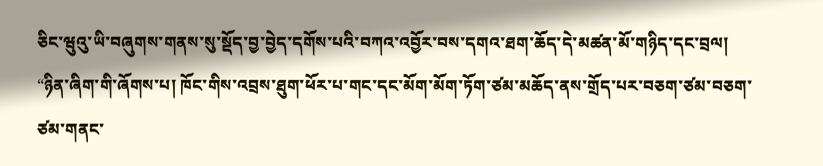ཅིང་ཝུའུ་ཡི་བཞུགས་གནས་སུ་སྡོད་བྱ་བྱེད་དགོས་པའི་བཀའ་འབྱོར་བས་དགའ་ཐག་ཆོད་དེ་མཚན་མོ་གཉིད་དང་བྲལ།
“ཉིན་ཞིག་གི་ཞོགས་པ། ཁོང་གིས་འབྲས་ཐུག་ཕོར་པ་གང་དང་མོག་མོག་ཏོག་ཙམ་མཆོད་ནས་གྲོད་པར་བཅག་ཙམ་བཅག་ཙམ་གནང་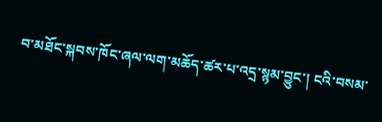བ་མཐོང་སྐབས་ཁོང་ཞལ་ལག་མཆོད་ཚར་པ་འདྲ་སྙམ་བྱུང་། ངའི་བསམ་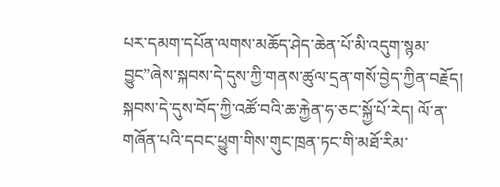པར་དམག་དཔོན་ལགས་མཆོད་ཤེད་ཆེན་པོ་མི་འདུག་སྙམ་བྱུང”ཞེས་སྐབས་དེ་དུས་ཀྱི་གནས་ཚུལ་དྲན་གསོ་བྱེད་ཀྱིན་བརྗོད།
སྐབས་དེ་དུས་བོད་ཀྱི་འཚོ་བའི་ཆ་རྐྱེན་ཧ་ཅང་སྐྱོ་པོ་རེད། ལོ་ན་གཞོན་པའི་དབང་ཕྱུག་གིས་གུང་ཁྲན་ཏང་གི་མཐོ་རིམ་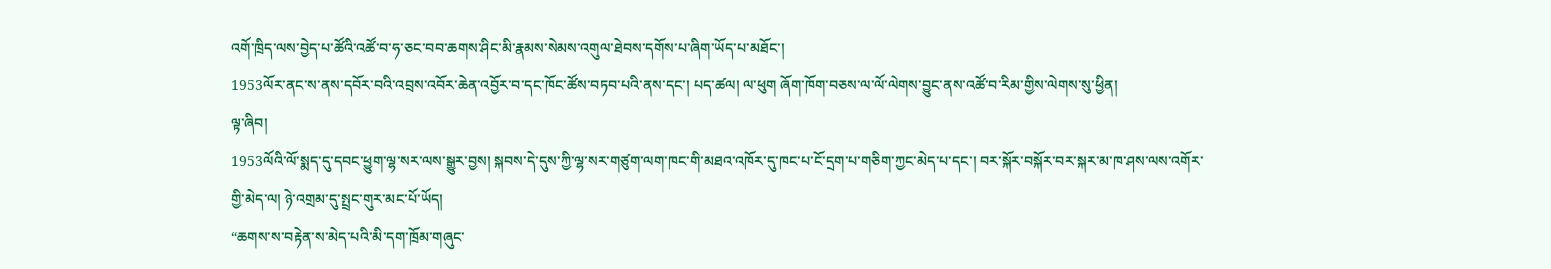འགོ་ཁྲིད་ལས་བྱེད་པ་ཚོའི་འཚོ་བ་ཧ་ཅང་བབ་ཆགས་ཤིང་མི་རྣམས་སེམས་འགུལ་ཐེབས་དགོས་པ་ཞིག་ཡོད་པ་མཐོང་།
1953ལོར་ནང་ས་ནས་དབོར་བའི་འབྲས་འབོར་ཆེན་འབྱོར་བ་དང་ཁོང་ཚོས་བཏབ་པའི་ནས་དང་། པད་ཚལ། ལ་ཕུག ཞོག་ཁོག་བཅས་ལ་ལོ་ལེགས་བྱུང་ནས་འཚོ་བ་རིམ་གྱིས་ལེགས་སུ་ཕྱིན།
ལྟ་ཞིབ།
1953ལོའི་ལོ་སྨད་དུ་དབང་ཕྱུག་ལྷ་སར་ལས་སྒྱུར་བྱས། སྐབས་དེ་དུས་ཀྱི་ལྷ་སར་གཙུག་ལག་ཁང་གི་མཐའ་འཁོར་དུ་ཁང་པ་ངོ་དྲག་པ་གཅིག་ཀྱང་མེད་པ་དང་། བར་སྐོར་བསྐོར་བར་སྐར་མ་ཁ་ཤས་ལས་འགོར་གྱི་མེད་ལ། ཉེ་འགྲམ་དུ་སྤྲང་གུར་མང་པོ་ཡོད།
“ཆགས་ས་བརྟེན་ས་མེད་པའི་མི་དག་ཁྲོམ་གཞུང་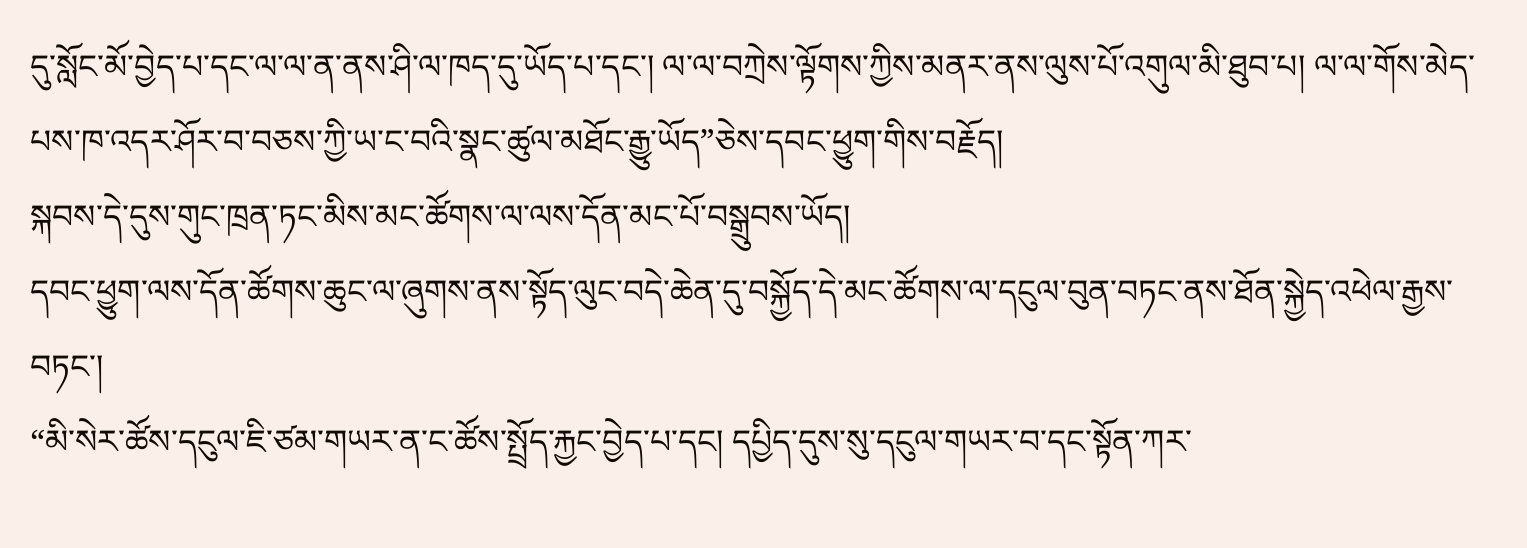དུ་སློང་མོ་བྱེད་པ་དང་ལ་ལ་ན་ནས་ཤི་ལ་ཁད་དུ་ཡོད་པ་དང་། ལ་ལ་བཀྲེས་ལྟོགས་ཀྱིས་མནར་ནས་ལུས་པོ་འགུལ་མི་ཐུབ་པ། ལ་ལ་གོས་མེད་པས་ཁ་འདར་ཤོར་བ་བཅས་ཀྱི་ཡ་ང་བའི་སྣང་ཚུལ་མཐོང་རྒྱུ་ཡོད”ཅེས་དབང་ཕྱུག་གིས་བརྗོད།
སྐབས་དེ་དུས་གུང་ཁྲན་ཏང་མིས་མང་ཚོགས་ལ་ལས་དོན་མང་པོ་བསྒྲུབས་ཡོད།
དབང་ཕྱུག་ལས་དོན་ཚོགས་ཆུང་ལ་ཞུགས་ནས་སྟོད་ལུང་བདེ་ཆེན་དུ་བསྐྱོད་དེ་མང་ཚོགས་ལ་དངུལ་བུན་བཏང་ནས་ཐོན་སྐྱེད་འཕེལ་རྒྱས་བཏང་།
“མི་སེར་ཚོས་དངུལ་ཇི་ཙམ་གཡར་ན་ང་ཚོས་སྤྲོད་རྐྱང་བྱེད་པ་དང། དཔྱིད་དུས་སུ་དངུལ་གཡར་བ་དང་སྟོན་ཀར་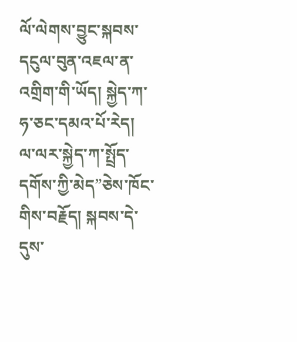ལོ་ལེགས་བྱུང་སྐབས་དངུལ་བུན་འཇལ་ན་འགྲིག་གི་ཡོད། སྐྱེད་ཀ་ཧ་ཅང་དམའ་པོ་རེད། ལ་ལར་སྐྱེད་ཀ་སྤྲོད་དགོས་ཀྱི་མེད”ཅེས་ཁོང་གིས་བརྗོད། སྐབས་དེ་དུས་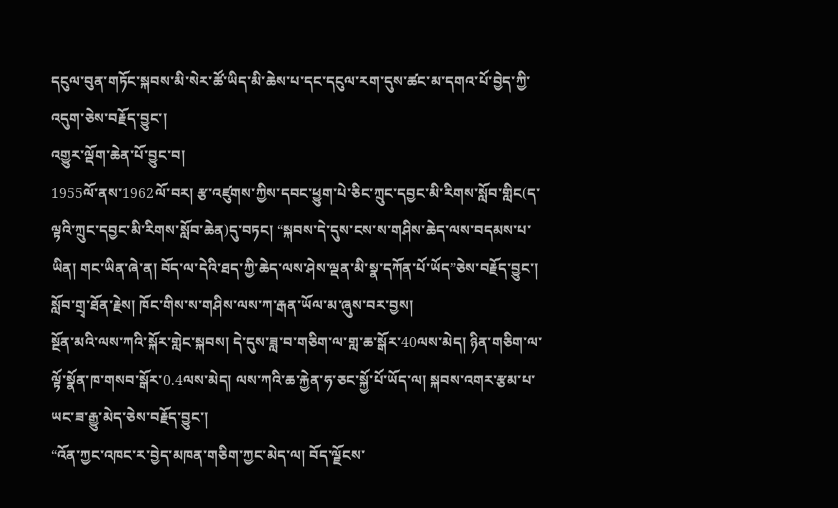དངུལ་བུན་གཏོང་སྐབས་མི་སེར་ཚོ་ཡིད་མི་ཆེས་པ་དང་དངུལ་རག་དུས་ཚང་མ་དགའ་པོ་བྱེད་ཀྱི་འདུག་ཅེས་བརྗོད་བྱུང་།
འགྱུར་ལྡོག་ཆེན་པོ་བྱུང་བ།
1955ལོ་ནས་1962ལོ་བར། རྩ་འཛུགས་ཀྱིས་དབང་ཕྱུག་པེ་ཅིང་ཀྲུང་དབྱང་མི་རིགས་སློབ་གླིང(ད་ལྟའི་ཀྲུང་དབྱང་མི་རིགས་སློབ་ཆེན)དུ་བཏང། “སྐབས་དེ་དུས་ངས་ས་གཤིས་ཆེད་ལས་བདམས་པ་ཡིན། གང་ཡིན་ཞེ་ན། བོད་ལ་དེའི་ཐད་ཀྱི་ཆེད་ལས་ཤེས་ལྡན་མི་སྣ་དཀོན་པོ་ཡོད”ཅེས་བརྗོད་བྱུང་། སློབ་གྲྭ་ཐོན་རྗེས། ཁོང་གིས་ས་གཤིས་ལས་ཀ་རྒན་ཡོལ་མ་ཞུས་བར་བྱས།
སྔོན་མའི་ལས་ཀའི་སྐོར་གླེང་སྐབས། དེ་དུས་ཟླ་བ་གཅིག་ལ་གླ་ཆ་སྒོར་40ལས་མེད། ཉིན་གཅིག་ལ་ལྟོ་སྣོན་ཁ་གསབ་སྒོར་0.4ལས་མེད། ལས་ཀའི་ཆ་རྐྱེན་ཧ་ཅང་སྐྱོ་པོ་ཡོད་ལ། སྐབས་འགར་རྩམ་པ་ཡང་ཟ་རྒྱུ་མེད་ཅེས་བརྗོད་བྱུང་།
“འོན་ཀྱང་འཁང་ར་བྱེད་མཁན་གཅིག་ཀྱང་མེད་ལ། བོད་ལྗོངས་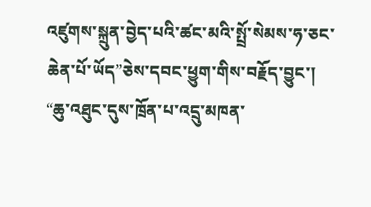འཛུགས་སྐྲུན་བྱེད་པའི་ཚང་མའི་སྤྲོ་སེམས་ཧ་ཅང་ཆེན་པོ་ཡོད”ཅེས་དབང་ཕྱུག་གིས་བརྗོད་བྱུང་།
“ཆུ་འཐུང་དུས་ཁྲོན་པ་འདྲུ་མཁན་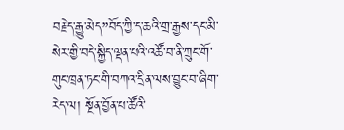བརྗེད་རྒྱུ་མེད”བོད་ཀྱི་ད་ཆའི་གྲ་རྒྱས་དང་མི་སེར་གྱི་བདེ་སྐྱིད་ལྡན་པའི་འཚོ་བ་ནི་ཀྲུང་གོ་གུང་ཁྲན་ཏང་གི་བཀའ་དྲིན་ལས་བྱུང་བ་ཞིག་རེད་ལ། སྔོན་བྱོན་པ་ཚོའི་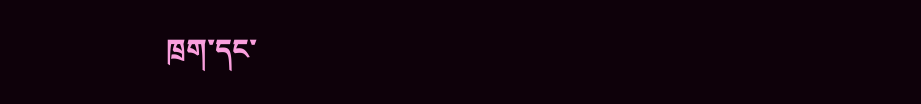ཁྲག་དང་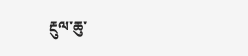རྔུལ་ཆུ་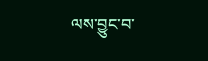ལས་བྱུང་བ་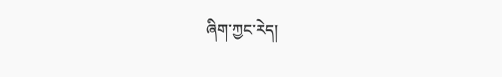ཞིག་ཀྱང་རེད།